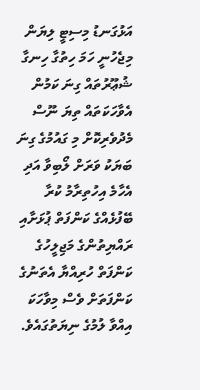އަޅުގަނޑު މިސިޓީ ލިޔަން މިޖެހުނީ ހަމަ ހިތުގާ ހިނގާ ޝުޢޫރުތައް ގިނަ ކަމުން އެވާހަކަތައް ތިޔަ ނޫސް މެދުވެރިކޮށް މި ގައުމުގެ ގިނަ ބަޔަކު ވަރަށް ލޯބިވާ އަދި އެހާމެ އިހުތިރާމު ކުރާ ބޭފުޅެއްގެ ކަންފަތް ޕުޅަށާއި ރައްޔިތުންގެ މަޖިލީހުގެ ކަންފަތް ހުރިއްޔާ އެތަނުގެ ކަންފަތަށް ވެސް މިވާހަކަ އިއްވާ ލުމުގެ ނިޔަތުގައެވެ.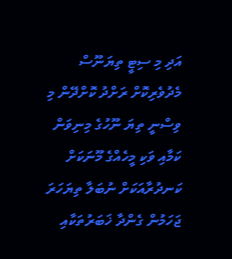އަދި މި ސިޓީ ތިޔަނޫސް މެދުވެރިކޮށް ރަށްދު ކޮށްދޭން މި ވިސްނީ ތިޔަ ނޫހުގެ މިނިވަން ކަމާއި ވަކި މީހެއްގެ މޫނަކަށް ކަނދުރާއަކަށް ނުބަލާ ތިޔަހަރަ ޖަހަމުން ގެންދާ ޚަބަރުތަކާއި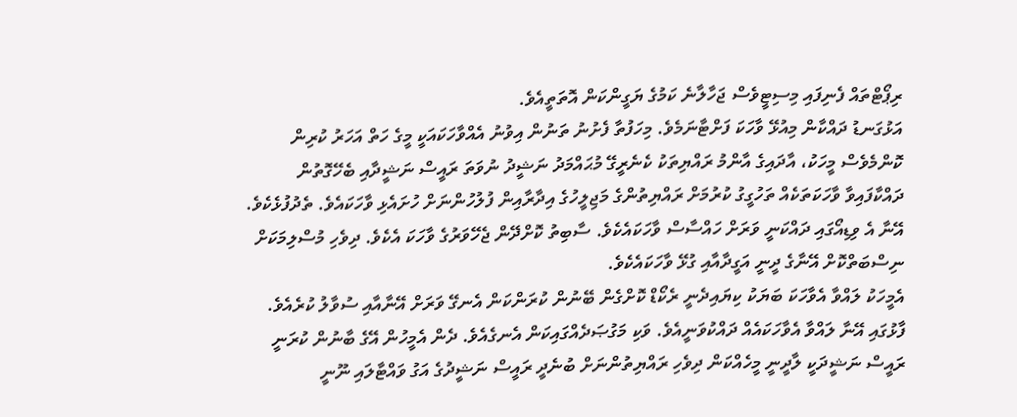ރިޕޯޓްތައް ފެނިފައި މިސިޓީވެސް ޖަހާލާނެ ކަމުގެ ޔަގީންކަން އޮތަތީއެވެ.
އަޅުގަނޑު ދައްކާން މިއުޅޭ ވާހަކަ ފަށްޓާނަމެވެ. މިހަފުތާ ފެށުނު ތަނުން އިވުނު އެއްވާހަކައަކީ މީގެ ހަތް އަހަރު ކުރިން ކޮންމެވެސް މީހަކު، އާދައިގެ އާންމު ރައްޔިތަކު ކެނެރީގޭ މުޙައްމަދު ނަޝީދު ނުވަތަ ރައީސް ނަޝީދާއި ބެހޭގޮތުން ދައްކާފައިވާ ވާހަކަތަކެއް ތަހުގީގު ކުރުމަށް ރައްޔިތުންގެ މަޖިލީހުގެ އިދާރާއިން ފުލުހުންނަށް ހުށައެޅި ވާހަކައެވެ. ތެދުފުޅެކެވެ. އޭނާ އެ ވިޑިއޯގައި ދައްކަނީ ވަރަށް ހައްސާސް ވާހަކައެކެވެ. ސާބިތު ކޮށްދޭން ޖެހޭވަރުގެ ވާހަކަ އެކެވެ. ދިވެހި މުސްލިމަކަށް ނިސްބަތްކޮށް އޭނާގެ ދީނީ އަގީދާއާއި ގުޅޭ ވާހަކައެކެވެ.
އެމީހަކު ލައްވާ އެވާހަކަ ބަޔަކު ކިޔައިދެނީ ރެކޯޑް ކޮށްގެން ބޭނުން ކުރަންކަން އެނގޭ ވަރަށް އޭނާއާއި ސުވާލު ކުރެއެވެ. ފާޅުގައި އޭނާ ލައްވާ އެވާހަކައެއް ދައްކުވަނީއެވެ. ވަކި މަގުޞަދެއްގައިކަން އެނގެއެވެ. ދެން އެމީހުން އޭގެ ބާނުން ކުރަނީ ރައީސް ނަޝީދަކީ ލާދީނީ މީހެއްކަން ދިވެހި ރައްޔިތުންނަށް ބުނެދީ ރައީސް ނަޝީދުގެ އަގު ވައްޓާލައި ނޫނީ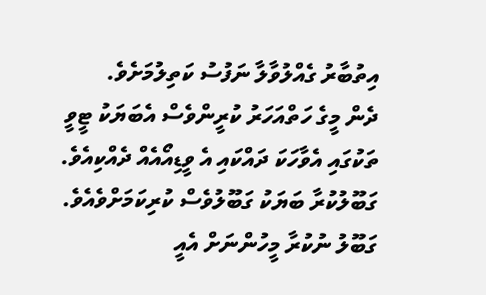އިތުބާރު ގެއްލުވާލާ ނަފުސު ކަތިލުމަށެވެ.
ދެން މީގެ ހަތްއަހަރު ކުރީންވެސް އެބަޔަކު ޓީވީ ތަކުގައި އެވާހަކަ ދައްކައި އެ ވީޑިއޯއެއް ދެއްކިއެވެ. ގަބޫލުކުރާ ބަޔަކު ގަބޫލުވެސް ކުރިކަމަށްވެއެވެ. ގަބޫލު ނުކުރާ މީހުންނަށް އެއީ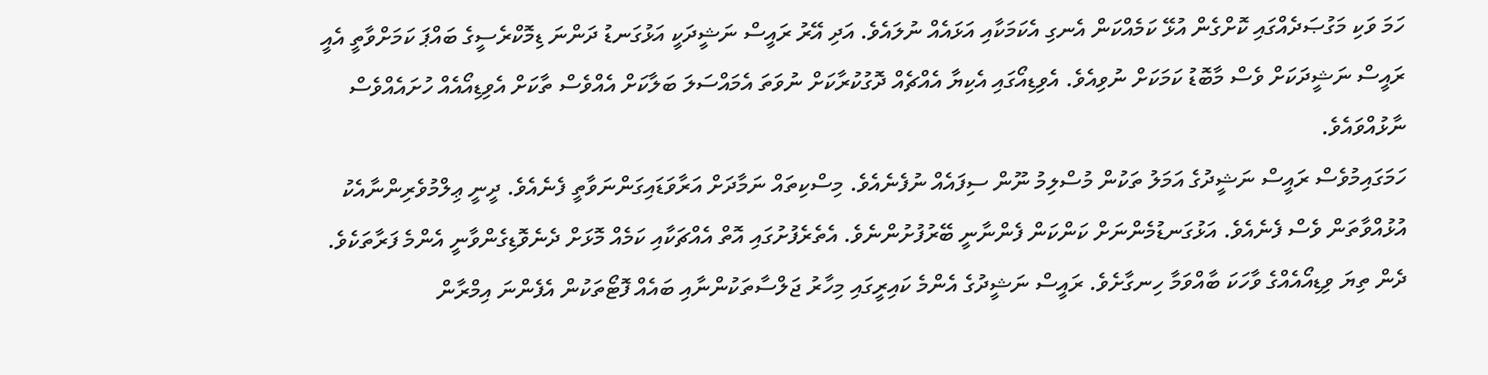ހަމަ ވަކި މަގުޞަދެއްގައި ކޮށްގެން އުޅޭ ކަމެއްކަން އެނގި އެކަމަކާއި އަޅައެއް ނުލައެވެ. އަދި އޭރު ރައީސް ނަޝީދަކީ އަޅުގަނޑު ދަންނަ ޑިމޮކްރެސީގެ ބައްޕަ ކަމަށްވާތީ އެއީ ރައީސް ނަޝީދަކަށް ވެސް މާބޮޑު ކަމަކަށް ނުވިއެވެ. އެވިޑިއޯގައި އެކިޔާ އެއްޗެއް ދޮގުކުރާކަށް ނުވަތަ އެމައްސަލަ ބަލާކަށް އެއްވެސް ތާކަށް އެވިޑިއޯއެއް ހުށައެއްވެސް ނާޅުއްވައެވެ.
ހަމަގައިމުވެސް ރައީސް ނަޝީދުގެ އަމަލު ތަކުން މުސްލިމު ނޫން ސިފައެއް ނުފެނެއެވެ. މިސްކިތައް ނަމާދަށް އަރާވަޑައިގަންނަވާތީ ފެނެއެވެ. ދީނީ ޢިލްމުވެރިންނާއެކު އުޅުއްވާތަން ވެސް ފެނެއެވެ. އަޅުގަނޑުމެންނަށް ކަންކަން ފެންނާނީ ބޭރުފުށުންނެވެ. އެތެރެފުށުގައި އޮތް އެއްޗަކާއި ކަމެއް މޮޅަށް ދެނެވޮޑިގެންވާނީ އެންމެ ފަރާތަކެވެ.
ދެން ތިޔަ ވިޑިއޯއެއްގެ ވާހަކަ ބާއްވަމާ ހިނގާށެވެ. ރައީސް ނަޝީދުގެ އެންމެ ކައިރީގައި މިހާރު ޖަލްސާތަކުންނާއި ބައެއް ފޮޓޯތަކުން އެފެންނަ އިމްރާން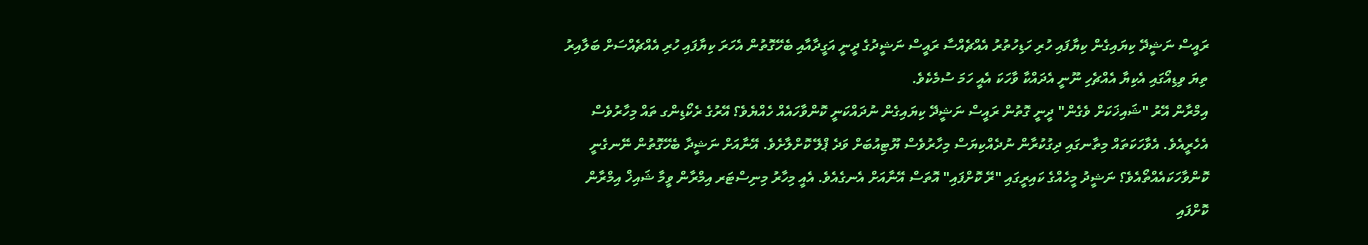ރައީސް ނަޝީދޭ ކިޔައިގެން ކިޔާފައި ހުރި ހަޑިހުތުރު އެއްޗެއްސާ ރައީސް ނަޝީދުގެ ދީނީ އަގީދާއާއި ބެހޭގޮތުން އެހަރަ ކިޔާފައި ހުރި އެއްޗެއްސަށް ބަލާއިރު ތިޔަ ވިޑިއޯގައި އެކިޔާ އެއްޗެހި ނޫނީ އެދައްކާ ވާހަކަ އެއީ ހަމަ ސުމެކެވެ.
އިމްރާން އޭރު "ޝައިޚަކަށް ވެގެން" ދީނީ ގޮތުން ރައީސް ނަޝީދޭ ކިޔައިގެން ނުދައްކަނީ ކޮންވާހައެއް ހެއްޔެވެ؟ އޭރުގެ ރެކޯޑިންގ ތައް މިހާރުވެސް އެހެރީއެވެ. އެވާހަކަތައް މިތާނގައި ދިގުކުރާން ނުދެއްކިޔަސް މިހާރުވެސް ޔޫޓިއުބަށް ވަދެ ޕްލޭ ކޮށްލާށެވެ. އޭނާއަށް ނަޝީދާ ބެހޭގޮތުން ނޭނގެނީ ކޮންވާހަކައެއްތޯއެވެ؟ ނަޝީދު މީހެއްގެ ކައިރީގައި "ރޭ ކޮށްފައި" އޮތަސް އޭނާއަށް އެނގެއެވެ. އެއީ މިހާރު މިނިސްޓަރ އިމްރާން ވީމާ ޝައިޚް އިމްރާން ކޮށްފައި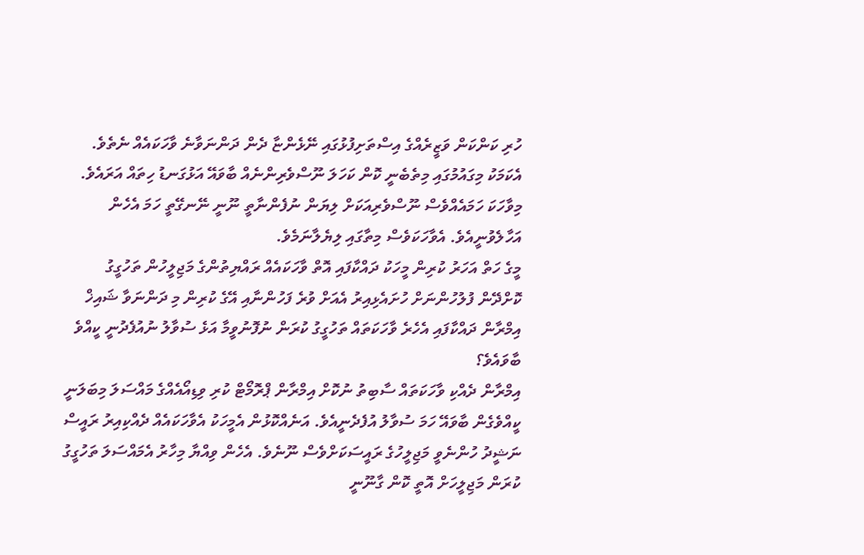ހުރި ކަންކަން ވަޒީރެއްގެ އިސްތަށިފުޅުގައި ނޭޅެންޏާ ދެން ދަންނަވާނެ ވާހަކައެއް ނެތެވެ.
އެކަމަކު މިގައުމުގައި މިތެބެނީ ކޮން ކަހަލަ ނޫސްވެރިންނެއް ބާވައޭ އަޅުގަނޑު ހިތައް އަރައެވެ. މިވާހަކަ ހަމައެއްވެސް ނޫސްވެރިއަކަށް ލިޔަން ނުފެންނާތީ ނޫނީ ނޭނގޭތީ ހަމަ އެހެން އަހާލެވުނީއެވެ. އެވާހަކަވެސް މިތާގައި ލިޔެލާނަމެވެ.
މީގެ ހަތް އަހަރު ކުރިން މީހަކު ދައްކާފައި އޮތް ވާހަކައެއް ރައްޔިތުންގެ މަޖިލީހުން ތަހުގީގު ކޮށްދޭން ފުލުހުންނަށް ހުށައެޅިއިރު އެއަށް ވުރެ ފަހުންނާއި އޭގެ ކުރިން މި ދަންނަވާ ޝައިޚް އިމްރާން ދައްކާފައި އެހެރެ ވާހަކަތައް ތަހުގީގު ކުރަން ނުފޮނުވީމާ އަޅެ ސުވާލު ނުއުފެދުނީ ކީއްވެ ބާވައެވެ؟
އިމްރާން ދެއްކި ވާހަކަތައް ސާބިތު ނުކޮށް އިމްރާން ޕްރޮމޯޓް ކުރި ވިޑިއޯއެއްގެ މައްސަލަ މިބަލަނީ ކީއްވެގެން ބާވައޭ ހަމަ ސުވާލު އުފެދެނީއެވެ. އަނެއްކޮޅުން އެމީހަކު އެވާހަކައެއް ދެއްކިއިރު ރައީސް ނަޝީދު ހުންނެވީ މަޖިލީހުގެ ރައީސަކަށްވެސް ނޫނެވެ. އެހެން ވިއްޔާ މިހާރު އެމައްސަލަ ތަހުގީގު ކުރަން މަޖިލީހަށް އޮތީ ކޮން ގާނޫނީ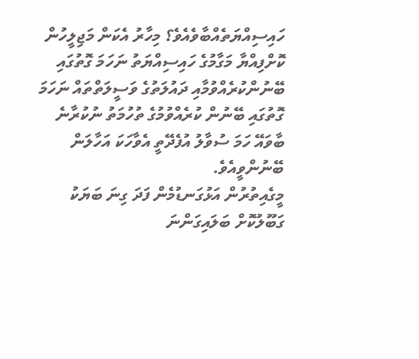ހައިސިއްޔަތެއްބާވެއެވެ؟ މިހާރު އެކަން މަޖިލީހުން ކޮށްފިއްޔާ މަގާމުގެ ހައިސިއްޔަތު ނަހަމަ ގޮތުގައި ބޭނުންކުރެއްވުމާއި ދައުލަތުގެ ވަސީލަތްތައް ނަހަމަ ގޮތުގައި ބޭނުން ކުރެއްވުމުގެ ތުހުމަތު ނުކުރާނެ ބާވައޭ ހަމަ ސުވާލު އުފެދޭތީ އެވާހަކަ އަހާލަން ބޭނުންވީއެވެ.
މީގެއިތުރުން އަޅުގަނޑުމެން ފަދަ ގިނަ ބަޔަކު ގަބޫލުކޮށް ބަލައިގަންނަ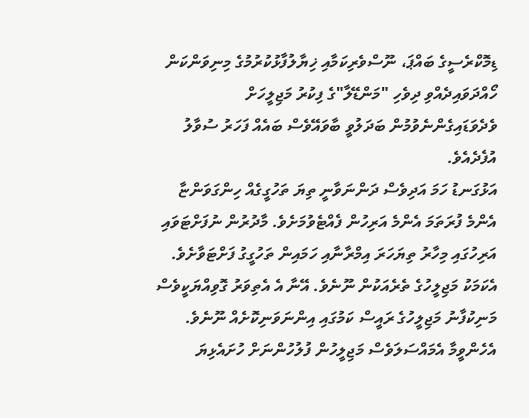ޑިމޮކްރެސީގެ ބައްޕަ، ނޫސްވެރިކަމާއި ޚިޔާލުފާޅުކުރުމުގެ މިނިވަންކަން ހޯއްދަވައިދެއްވި ދިވެހި "މަންޑޭލާ"ގެ ފިކުރު މަޖިލީހަށް ވެދެވަޑައިގެންނެވުމުން ބަދަލުވީ ބާވައޭވެސް ބައެއް ފަހަރު ސުވާލު އުފެދެއެވެ.
އަޅުގަނޑު ހަމަ އަދިވެސް ދަންނަވާނީ ތިޔަ ތަހުގީގެއް ހިންގަވަންޏާ އެންމެ ފުރަތަމަ އެންމެ އަރިހުން ފެއްޓެވުމަށެވެ. މާދުރުން ނުފަށްޓަވައި އަރިހުގައި މިހާރު ތިޔަހަރަ އިމްރާނާއި ހަމައިން ތަހުގީގު ފަށްޓަވާށެވެ.
އެކަމަކު މަޖިލީހުގެ ތެރެއަކުން ނޫނެވެ. އޭނާ އެ އެތިވަރު ގޮވިއްޔަކީވެސް މަނިކުފާނު މަޖިލީހުގެ ރައީސް ކަމުގައި އިންނަވަނިކޮށެއް ނޫނެވެ. އެހެންވީމާ އެމައްސަލަވެސް މަޖިލީހުން ފުލުހުންނަށް ހުށައެޅިޔަ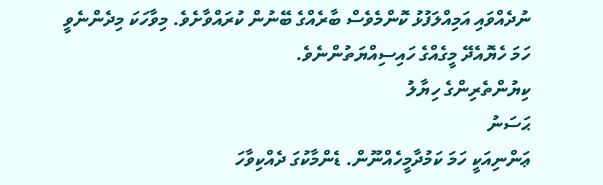ނުދެއްވައި އަމިއްލަފުޅު ކޮންމެވެސް ބާރެއްގެ ބޭނުން ކުރައްވާށެވެ. މިވާހަކަ މިދެންނެވީ ހަމަ ހެޔޮއެދޭ މީގެއްގެ ހައިސިއްޔަތުންނެވެ.
ކިޔުންތެރިންގެ ހިޔާލު
ޙަސަނު
ޢަންނިއަކީ ހަމަ ކަމުދާމީހެއްނޫން. ޑެންމާކުގަ ދެއްކިވާހަ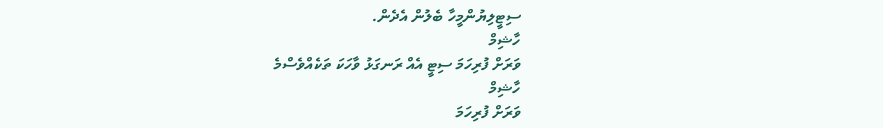ސިޓީލިޔުންމީހާ ބެލުން އެދެން.
ހާޝިމް
ވަރަށް ފުރިހަމަ ސިޓީ އެއް ރަނގަޅު ވާހަކަ ތަކެއްވެސްމެ
ހާޝިމް
ވަރަށް ފުރިހަމަ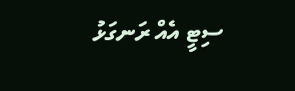ސިޓީ އެއް ރަނގަޅު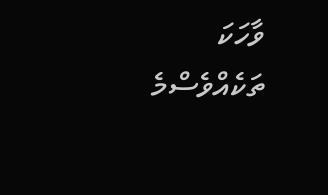ވާހަކަ ތަކެއްވެސްމެ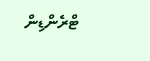ޓްރެންޑިން